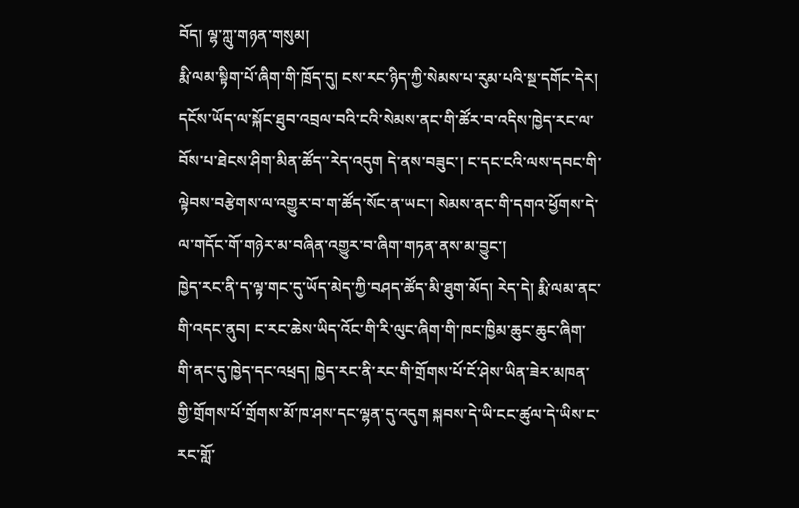བོད། ལྷ་ཀླུ་གཉན་གསུམ།
རྨི་ལམ་སྟིག་པོ་ཞིག་གི་ཁྲོད་དུ། ངས་རང་ཉིད་ཀྱི་སེམས་པ་རུམ་པའི་སྔ་དགོང་དེར། དངོས་ཡོད་ལ་སྐོང་ཐུབ་འབྲལ་བའི་ངའི་སེམས་ནང་གི་ཚོར་བ་འདིས་ཁྱེད་རང་ལ་བོས་པ་ཐེངས་ཤིག་མིན་ཚོད་་རེད་འདུག དེ་ནས་བཟུང་། ང་དང་ངའི་ལས་དབང་གི་ལྟེབས་བརྩེགས་ལ་འགྱུར་བ་ག་ཚོད་སོང་ན་ཡང་། སེམས་ནང་གི་དགའ་ཕྱོགས་དེ་ལ་གདོང་གོ་གཉེར་མ་བཞིན་འགྱུར་བ་ཞིག་གཏན་ནས་མ་བྱུང་།
ཁྱེད་རང་ནི་ད་ལྟ་གང་དུ་ཡོད་མེད་ཀྱི་བཤད་ཚོད་མི་ཐུག་མོད། རེད་དེ། རྨི་ལམ་ནང་གི་འདང་ནུབ། ང་རང་ཆེས་ཡིད་འོང་གི་རི་ལུང་ཞིག་གི་ཁང་ཁྱིམ་ཆུང་ཆུང་ཞིག་གི་ནང་དུ་ཁྱེད་དང་འཕྲད། ཁྱེད་རང་ནི་རང་གི་གྲོགས་པོ་ངོ་ཤེས་ཡིན་ཟེར་མཁན་གྱི་གྲོགས་པོ་གྲོགས་མོ་ཁ་ཤས་དང་ལྷན་དུ་འདུག སྐབས་དེ་ཡི་ངང་ཚུལ་དེ་ཡིས་ང་རང་གློ་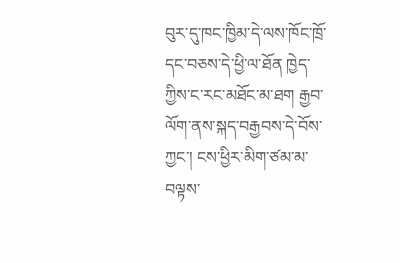བུར་དུ་ཁང་ཁྱིམ་དེ་ལས་ཁོང་ཁྲོ་དང་བཅས་དེ་ཕྱི་ལ་ཐོན ཁྱེད་ཀྱིས་ང་རང་མཐོང་མ་ཐག རྒྱབ་ལོག་ནས་སྐད་བརྒྱབས་དེ་བོས་ཀྱང་། ངས་ཕྱིར་མིག་ཙམ་མ་བལྟས་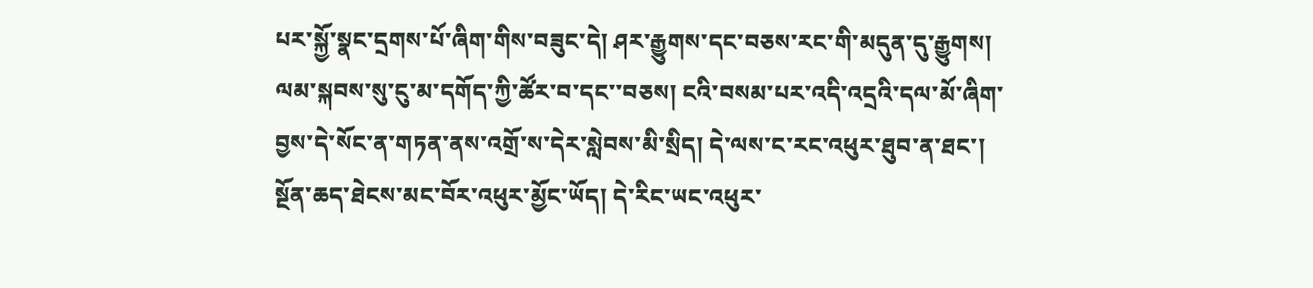པར་སྐྱོ་སྣང་དྲགས་པོ་ཞིག་གིས་བཟུང་དེ། ཤར་རྒྱུགས་དང་བཅས་རང་གི་མདུན་དུ་རྒྱུགས།
ལམ་སྐབས་སུ་ངུ་མ་དགོད་ཀྱི་ཚོར་བ་དང་་བཅས། ངའི་བསམ་པར་འདི་འདྲའི་དལ་མོ་ཞིག་བྱས་དེ་སོང་ན་གཏན་ནས་འགྲོ་ས་དེར་སླེབས་མི་སྲིད། དེ་ལས་ང་རང་འཕུར་ཐུབ་ན་ཐང་། སྔོན་ཆད་ཐེངས་མང་བོར་འཕུར་མྱོང་ཡོད། དེ་རིང་ཡང་འཕུར་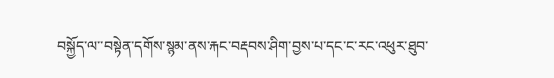བསྐྱོད་ལ་་བསྟེན་དགོས་སྙམ་ནས་རྐང་བརྡབས་ཤིག་བྱས་པ་དང་ང་རང་འཕུར་ཐུབ་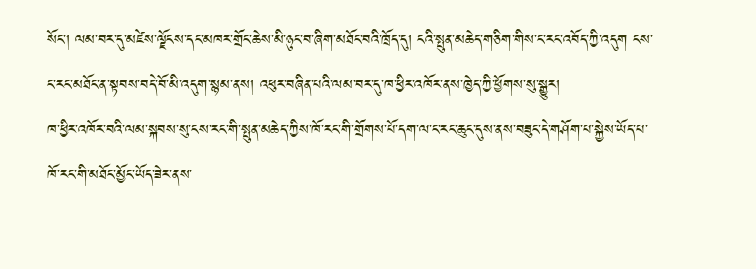སོང་། ལམ་བར་དུ་མཛེས་ལྗོངས་དང་མཁར་གྲོང་ཆེས་མི་ཉུང་བ་ཞིག་མཐོང་བའི་ཁྲོད་དུ། ངའི་སྤུན་མཆེད་གཅིག་གིས་ང་རང་འབོད་ཀྱི་འདུག ངས་ང་རང་མཐོང་ན་སྟབས་བདེ་བོ་མི་འདུག་སྙམ་ནས། འཕུར་བཞིན་པའི་ལམ་བར་དུ་ཁ་ཕྱིར་འཁོར་ནས་ཁྱེད་ཀྱི་ཕྱོགས་སུ་སྒྱུར།
ཁ་ཕྱིར་འཁོར་བའི་ལམ་སྐབས་སུ་ངས་རང་གི་སྤུན་མཆེད་ཀྱིས་ཁོ་རང་གི་གྲོགས་པོ་དག་ལ་ང་རང་ཆུང་དུས་ནས་བཟུང་དེ་གཤོག་པ་སྐྱེས་ཡོད་པ་ཁོ་རང་གི་མཐོང་མྱོང་ཡོད་ཟེར་ནས་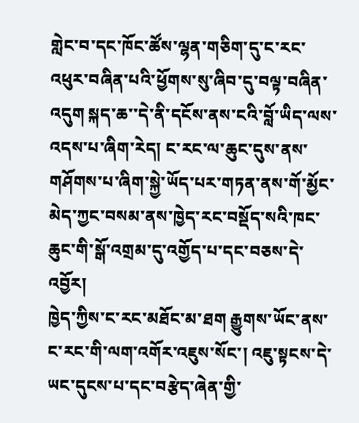གླེང་བ་དང་ཁོང་ཚོས་ལྷན་གཅིག་དུ་ང་རང་འཕུར་བཞིན་པའི་ཕྱོགས་སུ་ཞིབ་དུ་བལྟ་བཞིན་འདུག སྐད་ཆ་་དེ་ནི་དངོས་ནས་ངའི་བློ་ཡིད་ལས་འདས་པ་ཞིག་རེད། ང་རང་ལ་ཆུང་དུས་ནས་གཤོགས་པ་ཞིག་སྐྱེ་ཡོད་པར་གཏན་ནས་གོ་མྱོང་མེད་ཀྱང་བསམ་ནས་ཁྱེད་རང་བསྡོད་སའི་ཁང་ཆུང་གི་སྒོ་འགྲམ་དུ་འགྱོད་པ་དང་བཅས་དེ་འབྱོར།
ཁྱེད་ཀྱིས་ང་རང་མཐོང་མ་ཐག རྒྱུགས་ཡོང་ནས་ང་རང་གི་ལག་འགོར་འཇུས་སོང་། འཇུ་སྟངས་དེ་ཡང་དུངས་པ་དང་བརྩེད་ཞེན་གྱི་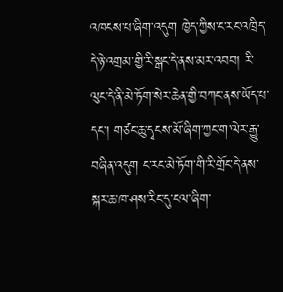འཁངས་པ་ཞིག་འདུག ཁྱེད་ཀྱིས་ང་རང་འཁྲིད་དེ་ཉེ་འགྲམ་གྱི་རི་སྒང་དེ་ནས་མར་འབབ། རི་ལུང་དེ་ནི་མེ་ཏོག་སེར་ཆེན་གྱི་བཀང་ནས་ཡོད་པ་དང་། གཙང་ཆུ་དྭངས་མོ་ཞིག་ཀྱང་ག་ལེར་རྒྱུ་བཞིན་འདུག ང་རང་མེ་ཏོག་གི་རི་གྲོང་དེ་ནས་སྐར་ཆ་ཁ་ཤས་རིང་དུ་ངལ་ཞིག་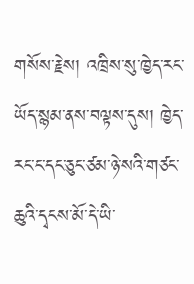གསོས་རྗེས། འཁྲིས་སུ་ཁྱེད་རང་ཡོད་སྙམ་ནས་བལྟས་དུས། ཁྱེད་རང་ང་དང་ཅུང་ཙམ་ཉེ་སའི་གཙང་ཆུའི་དྭངས་མོ་དེ་ཡི་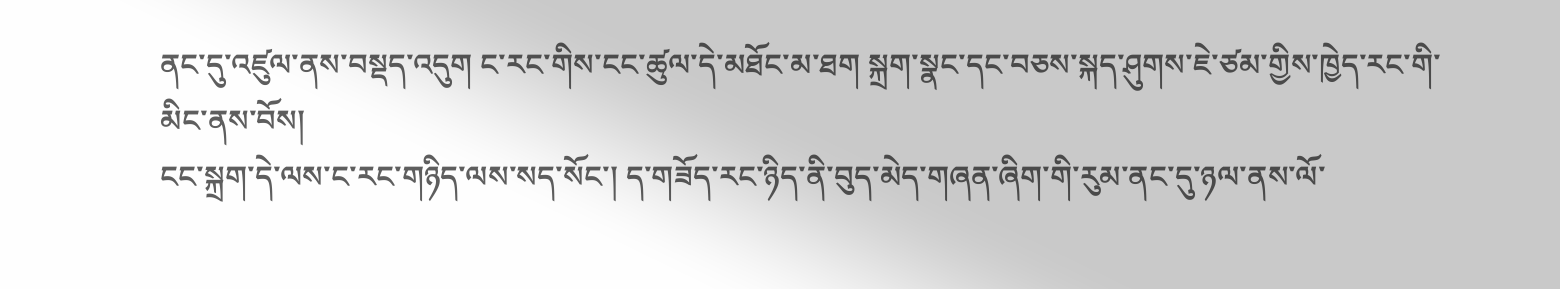ནང་དུ་འཛུལ་ནས་བསྡད་འདུག ང་རང་གིས་ངང་ཚུལ་དེ་མཐོང་མ་ཐག སྐྲག་སྣང་དང་བཅས་སྐད་ཤུགས་ཇེ་ཙམ་གྱིས་ཁྱེད་རང་གི་མིང་ནས་བོས།
ངང་སྐྲག་དེ་ལས་ང་རང་གཉིད་ལས་སད་སོང་། ད་གཟོད་རང་ཉིད་ནི་བུད་མེད་གཞན་ཞིག་གི་རུམ་ནང་དུ་ཉལ་ནས་ལོ་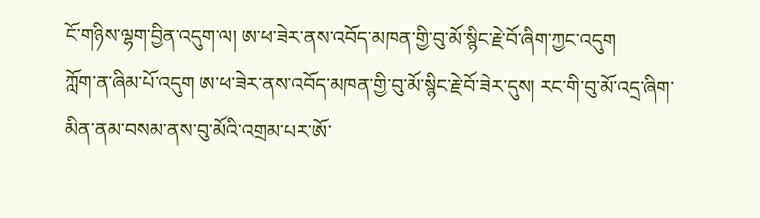ངོ་གཉིས་ལྷག་བྱིན་འདུག་ལ། ཨ་ཕ་ཟེར་ནས་འབོད་མཁན་གྱི་བུ་མོ་སྙིང་རྗེ་བོ་ཞིག་ཀྱང་འདུག
ཀློག་ན་ཞིམ་པོ་འདུག ཨ་ཕ་ཟེར་ནས་འབོད་མཁན་གྱི་བུ་མོ་སྙིང་རྗེ་བོ་ཟེར་དུས། རང་གི་བུ་མོ་འདྲ་ཞིག་མིན་ནམ་བསམ་ནས་བུ་མོའི་འགྲམ་པར་ཨོ་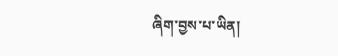ཞིག་བྱས་པ་ཡིན།